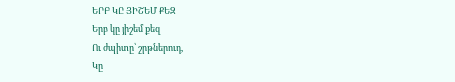ԵՐԲ ԿԸ ՅԻՇԵՄ ՔԵԶ
Երբ կը յիշեմ քեզ
Ու ժպիտը՝ շրթներուդ,
Կը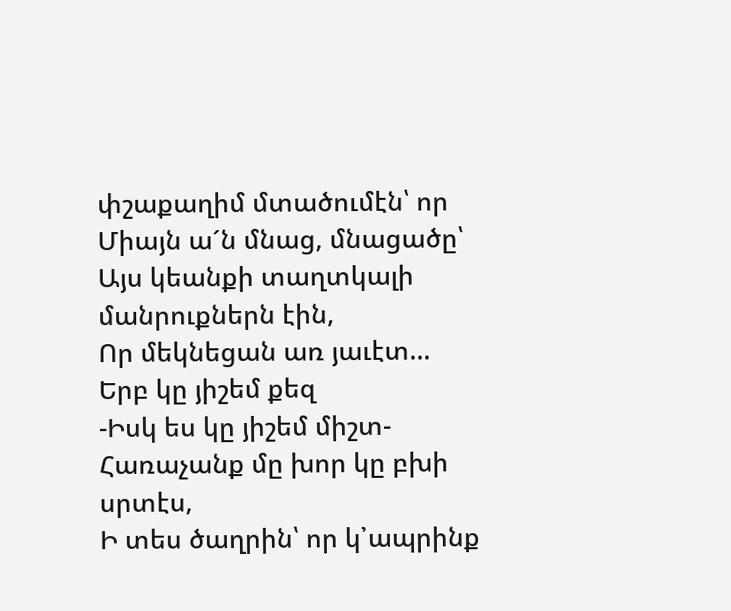փշաքաղիմ մտածումէն՝ որ
Միայն ա´ն մնաց, մնացածը՝
Այս կեանքի տաղտկալի մանրուքներն էին,
Որ մեկնեցան առ յաւէտ...
Երբ կը յիշեմ քեզ
-Իսկ ես կը յիշեմ միշտ-
Հառաչանք մը խոր կը բխի սրտէս,
Ի տես ծաղրին՝ որ կ᾿ապրինք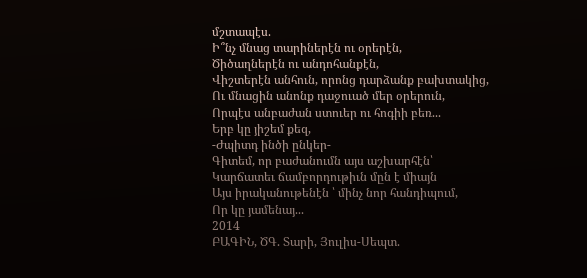մշտապէս.
Ի՞նչ մնաց տարիներէն ու օրերէն,
Ծիծաղներէն ու անդոհանքէն,
Վիշտերէն անհուն, որոնց դարձանք բախտակից,
Ու մնացին անոնք դաջուած մեր օրերուն,
Որպէս անբաժան ստուեր ու հոգիի բեռ...
Երբ կը յիշեմ քեզ,
-Ժպիտդ ինծի ընկեր-
Գիտեմ, որ բաժանումն այս աշխարհէն՝
Կարճատեւ ճամբորդութիւն մըն է միայն
Այս իրականութենէն ՝ մինչ նոր հանդիպում,
Որ կը յամենայ...
2014
ԲԱԳԻՆ, ԾԳ. Տարի, Յուլիս-Սեպտ.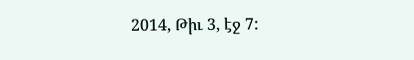2014, Թիւ 3, էջ 7: